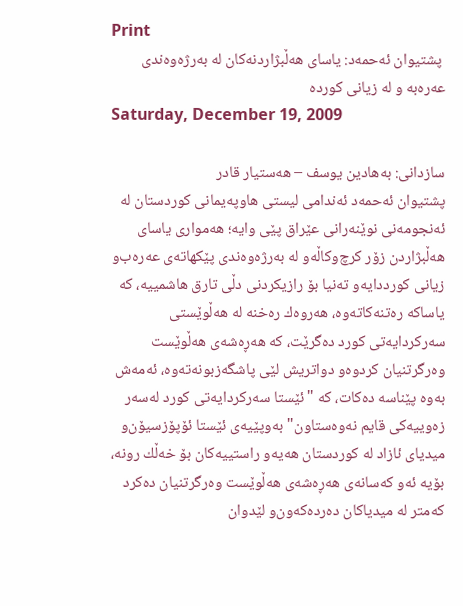Print
 پشتیوان ئه‌حمه‌د: یاسای هه‌ڵبژاردنه‌كان له‌ به‌رژه‌وه‌ندی عه‌ره‌به‌ ‌و له‌ زیانی كورده‌
Saturday, December 19, 2009

سازدانی: به‌هادین یوسف – هه‌ستیار قادر
پشتیوان ئه‌حمه‌د ئه‌ندامی لیستی هاوپه‌یمانی كوردستان له‌ ئه‌نجومه‌نی نوێنه‌رانی عێراق پێی وایه‌؛ هه‌مواری یاسای هه‌ڵبژاردن زۆر كرچ‌وكاڵه‌و له‌ به‌رژه‌وه‌ندی پێكهاته‌ی عه‌ره‌ب‌و زیانی كورددایه‌و ته‌نیا بۆ رازیكردنی دڵی تارق هاشمییه‌، كه‌ یاساكه‌ ره‌تنه‌كاته‌وه‌، هه‌روه‌ك ره‌خنه‌ له‌ هه‌ڵوێستی سه‌ركردایه‌تی كورد ده‌گرێت، كه‌ هه‌ڕه‌شه‌ی هه‌ڵوێست وه‌رگرتنیان كردوه‌و دواتریش لێی پاشگه‌زبونه‌ته‌وه‌، ئه‌مه‌ش به‌وه‌ پێناسه‌ ده‌كات، كه‌ "ئێستا سه‌ركردایه‌تی كورد له‌سه‌ر زه‌وییه‌كی قایم نه‌وه‌ستاون" به‌وپێیه‌ی ئێستا ئۆپۆزسیۆن‌و میدیای ئازاد له‌ كوردستان هه‌یه‌و راستییه‌كان بۆ خه‌ڵك رونه‌، بۆیه‌ ئه‌و كه‌سانه‌ی هه‌ڕه‌شه‌ی هه‌ڵوێست وه‌رگرتنیان ده‌كرد كه‌متر له‌ میدیاكان ده‌رده‌كه‌ون‌و لێدوان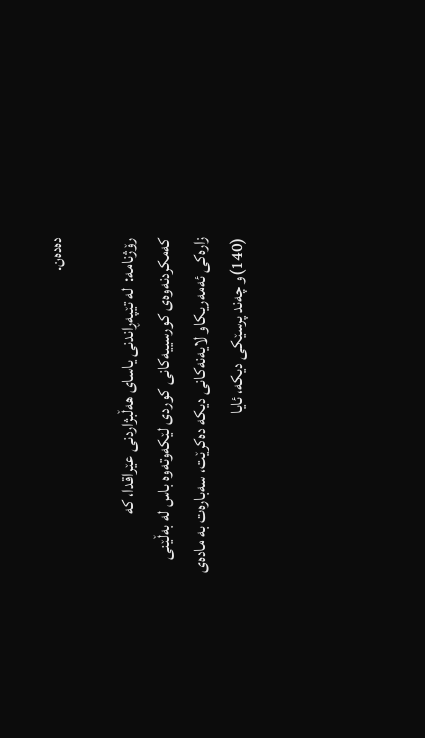ده‌ده‌ن.

رۆژنامه‌:  له‌ تێپه‌ڕاندنی‌ یاسای‌ هه‌ڵبژاردنی‌ عێراقدا، كه‌ كه‌مكردنه‌وه‌ی‌ كورسییه‌كانی‌ كوردی‌ لێكه‌وته‌وه‌ باس له‌ به‌ڵێنی‌ زاره‌كی‌ ئه‌مه‌ریكاو لایه‌نه‌كانی‌ دیكه‌ ده‌كرێت، سه‌باره‌ت به‌ ماده‌ی‌ (140)و چه‌ند پرسێكی‌ دیكه‌، ئایا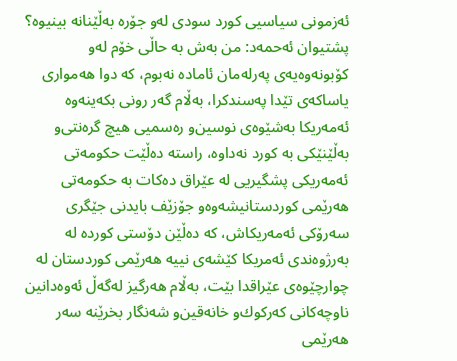ئه‌زمونی‌ سیاسیی‌ كورد سودی‌ له‌و جۆره‌ به‌ڵێنانه‌ بینیوه‌؟
پشتیوان ئه‌حمه‌د: من به‌ش به‌ حاڵی‌ خۆم له‌و كۆبونه‌وه‌یه‌ی په‌رله‌مان ئاماده‌ نه‌بوم، كه‌ دوا هه‌مواری یاساكه‌ی تێدا په‌سندكرا، به‌ڵام گه‌ر رونی‌ بكه‌ینه‌وه‌ ئه‌مه‌ریكا به‌شێوه‌ی‌ نوسین‌و ره‌سمیی‌ هیچ گره‌نتی‌و به‌ڵێنێكی به‌ كورد نه‌داوه‌، راسته‌ ده‌ڵێت حكومه‌تی‌ ئه‌مه‌ریكی‌ پشگیریی‌ له‌ عێراق ده‌كات به‌ حكومه‌تی‌ هه‌رێمی‌ كوردستانیشه‌وه‌و جۆزێف بایدنی جێگری‌ سه‌رۆكی‌ ئه‌مه‌ریكاش، كه‌ ده‌ڵێن دۆستی‌ كورده‌ له‌ به‌رژوه‌ندی‌ ئه‌مریكا كێشه‌ی‌ نییه‌ هه‌رێمی‌ كوردستان له‌ چوارچێوه‌ی‌ عێراقدا بێت، به‌ڵام هه‌رگیز له‌گه‌ڵ‌ ئه‌وه‌دانین ناوچه‌كانی‌ كه‌ركوك‌و خانه‌قین‌و شه‌نگار بخرێنه‌ سه‌ر هه‌رێمی‌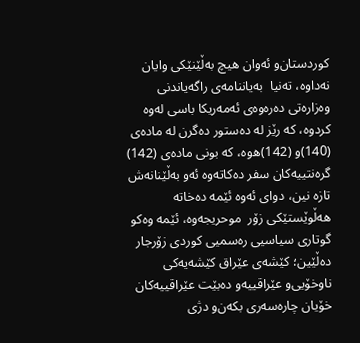كوردستان‌و ئه‌وان هیچ به‌ڵێنێكی‌ وایان نه‌داوه‌، ته‌نیا  به‌یاننامه‌ی‌ راگه‌یاندنی‌ وه‌زاره‌تی‌ ده‌ره‌وه‌ی‌ ئه‌مه‌ریكا باسی‌ له‌وه‌ كردوه‌، كه‌ رێز له‌ ده‌ستور ده‌گرن له‌ ماده‌ی‌ (140)و (142)ه‌وه‌، كه‌ بونی‌ ماده‌ی‌ (142) گره‌نتییه‌كان سفر ده‌كاته‌وه‌ ئه‌و به‌ڵێنانه‌ش تازه‌ نین، دوای‌ ئه‌وه‌ ئێمه‌ ده‌خاته‌ هه‌ڵوێستێكی‌ زۆر  موحریجه‌وه‌، ئێمه‌ وه‌كو گوتاری‌ سیاسیی‌ ره‌سمیی كوردی‌ زۆرجار ده‌ڵێین؛ كێشه‌ی‌ عێراق كێشه‌یه‌كی‌ ناوخۆیی‌و عێراقییه‌و ده‌بێت عێراقییه‌كان خۆیان چاره‌سه‌ری‌ بكه‌ن‌و دژی‌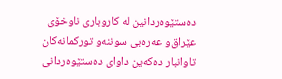ده‌ستێوه‌ردانین له‌ كاروباری‌ ناوخۆی‌ عێراق‌و عه‌ره‌بی‌ سوننه‌و توركمانه‌كان تاوانبار ده‌كه‌ین داوای‌ ده‌ستێوه‌ردانی‌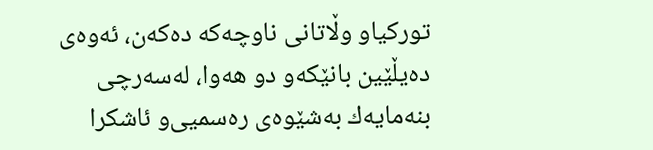توركیاو وڵاتانی‌ ناوچه‌كه‌ ده‌كه‌ن، ئه‌وه‌ی‌ ده‌یڵێین بانێكه‌و دو هه‌وا، له‌سه‌رچی‌ بنه‌مایه‌ك به‌شێوه‌ی‌ ره‌سمیی‌‌و ئاشكرا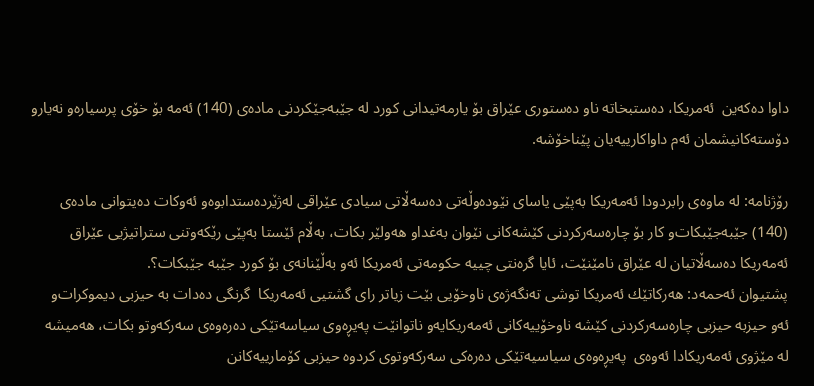داوا ده‌كه‌ین  ئه‌مریكا، ده‌ستبخاته‌ ناو ده‌ستوری‌ عێراق بۆ یارمه‌تیدانی‌ كورد له‌ جێبه‌جێكردنی‌ ماده‌ی‌ (140) ئه‌مه‌ بۆ خۆی‌ پرسیاره‌و نه‌یارو دۆسته‌كانیشمان ئه‌م داواكارییه‌یان پێناخۆشه‌.

رۆژنامه‌: له‌ ماوه‌ی‌ رابردودا ئه‌مه‌ریكا به‌پێی‌ یاسای‌ نێوده‌وڵه‌تی‌ ده‌سه‌ڵاتی‌ سیادی‌ عێراقی‌ له‌ژێرده‌ستدابوه‌و ئه‌وكات ده‌یتوانی‌ ماده‌ی‌ (140) جێبه‌جێبكات‌و كار بۆ چاره‌سه‌ركردنی‌ كێشه‌كانی‌ نێوان به‌غداو هه‌ولێر بكات، به‌ڵام ئێستا به‌پێی‌ رێكه‌وتنی‌ ستراتیژیی‌ عێراق ئه‌مه‌ریكا ده‌سه‌ڵاتیان له‌ عێراق نامێنێت، ئایا گره‌نتی‌ چییه‌ حكومه‌تی‌ ئه‌مریكا ئه‌و به‌ڵێنانه‌ی‌ بۆ كورد جێبه‌ جێبكات؟.
پشتیوان ئه‌حمه‌د: هه‌ركاتێك ئه‌مریكا توشی‌ ته‌نگه‌ژه‌ی‌ ناوخۆیی‌ بێت زیاتر رای‌ گشتیی‌ ئه‌مه‌ریكا  گرنگی‌ ده‌دات به‌ حیزبی‌ دیموكرات‌و ئه‌و حیزبه‌ حیزبی‌ چاره‌سه‌ركردنی‌ كێشه‌ ناوخۆییه‌كانی‌ ئه‌مه‌ریكایه‌‌و ناتوانێت په‌یڕه‌وی‌ سیاسه‌تێكی‌ ده‌ره‌وه‌ی‌ سه‌ركه‌وتو بكات، هه‌میشه‌ له‌ مێژوی‌ ئه‌مه‌ریكادا ئه‌وه‌ی‌  په‌یڕه‌وه‌ی‌ سیاسیه‌تێكی‌ ده‌ره‌كی‌ سه‌ركه‌وتوی‌ كردوه‌ حیزبی‌ كۆمارییه‌كانن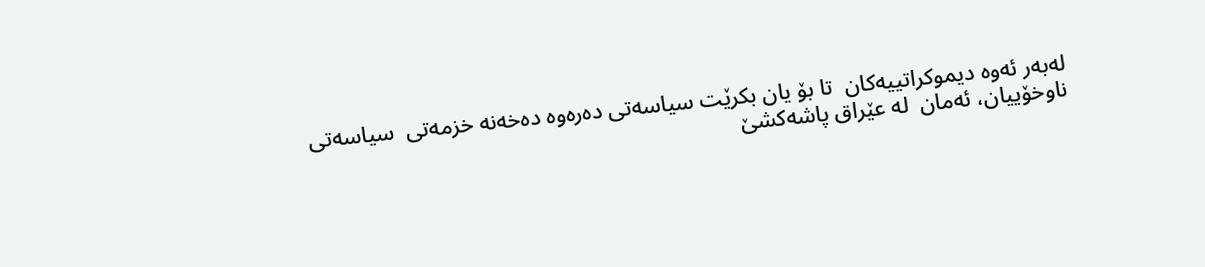له‌به‌ر ئه‌وه‌ دیموكراتییه‌كان  تا بۆ یان بكرێت سیاسه‌تی‌ ده‌ره‌وه‌ ده‌خه‌نه‌ خزمه‌تی‌  سیاسه‌تی‌ ناوخۆییان، ئه‌مان  له‌ عێراق پاشه‌كشێ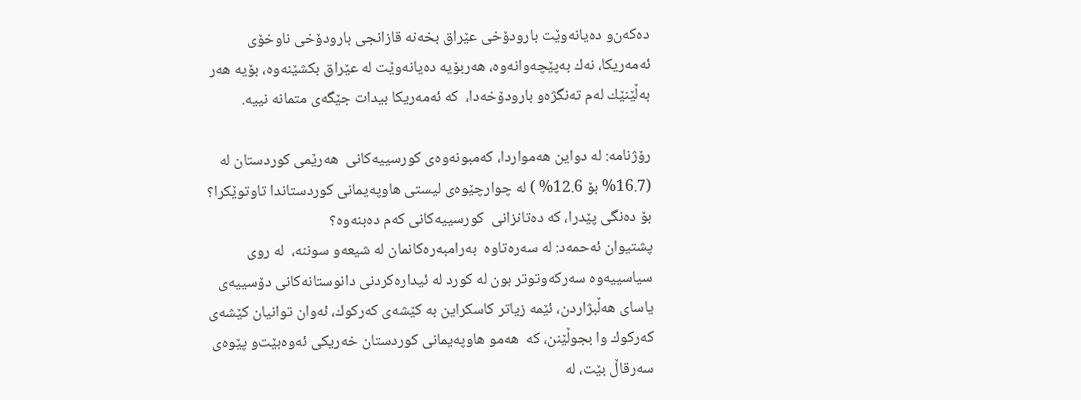ده‌كه‌ن‌و ده‌یانه‌وێت بارودۆخی‌ عێراق بخه‌نه‌ قازانجی‌ بارودۆخی‌ ناوخۆی‌ ئه‌مه‌ریكا، نه‌ك به‌پێچه‌وانه‌وه‌، هه‌ربۆیه‌ ده‌یانه‌وێت له‌ عێراق بكشێنه‌وه‌، بۆیه‌ هه‌ر به‌ڵێنێك له‌م ته‌نگژه‌و بارودۆخه‌دا،  كه‌ ئه‌مه‌ریكا بیدات جێگه‌ی‌ متمانه‌ نییه‌.

رۆژنامه‌: له‌ دواین هه‌مواردا، كه‌مبونه‌وه‌ی‌ كورسییه‌كانی‌  هه‌رێمی‌ كوردستان له‌ (16.7% بۆ 12.6% ) له‌ چوارچێوه‌ی‌ لیستی‌ هاوپه‌یمانی‌ كوردستاندا تاوتوێكرا؟ بۆ ده‌نگی‌ پێدرا، كه‌ ده‌تانزانی‌  كورسییه‌كانی‌ كه‌م ده‌بنه‌وه‌؟
پشتیوان ئه‌حمه‌د: له‌ سه‌ره‌تاوه‌  به‌رامبه‌ره‌كانمان له‌ شیعه‌و سوننه‌،  له‌ روی‌ سیاسییه‌وه‌ سه‌ركه‌وتوتر بون له‌ كورد له‌ ئیداره‌كردنی‌ دانوستانه‌كانی دۆسییه‌ی‌ یاسای‌ هه‌ڵبژاردن، ئێمه‌ زیاتر كاسكراین به‌ كێشه‌ی‌ كه‌ركوك، ئه‌وان توانیان كێشه‌ی‌ كه‌ركوك وا بجوڵێنن، كه‌  هه‌مو هاوپه‌یمانی‌ كوردستان خه‌ریكی‌ ئه‌وه‌بێت‌و پێوه‌ی‌ سه‌رقاڵ‌ بێت، له‌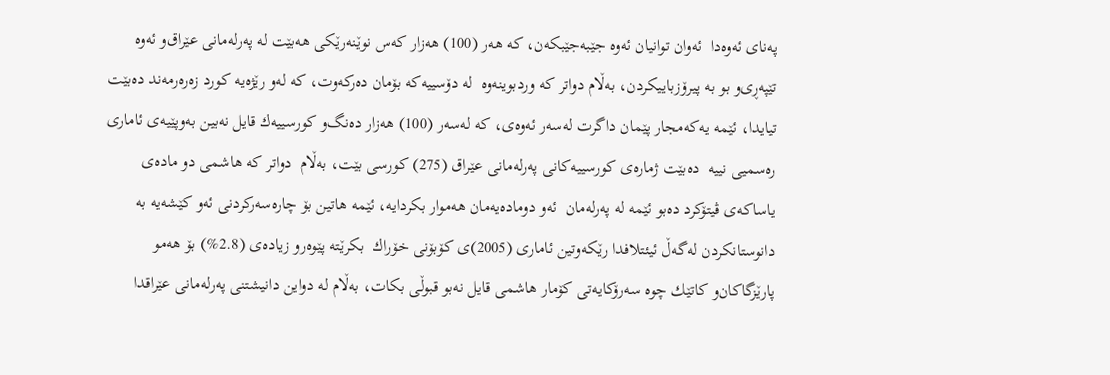په‌نای‌ ئه‌وه‌دا  ئه‌وان توانیان ئه‌وه‌ جێبه‌جێبكه‌ن، كه‌ هه‌ر (100) هه‌زار كه‌س نوێنه‌رێكی‌ هه‌بێت له‌ په‌رله‌مانی‌ عێراق‌و ئه‌وه‌ تێپه‌ڕی‌‌و بو به‌ پیرۆزباییكردن، به‌ڵام دواتر كه‌ وردبوینه‌وه‌  له‌ دۆسییه‌كه‌ بۆمان ده‌ركه‌وت، كه‌ له‌و رێژه‌یه‌ كورد زه‌ره‌رمه‌ند ده‌بێت تیایدا، ئێمه‌ یه‌كه‌مجار پێمان داگرت له‌سه‌ر ئه‌وه‌ی‌، كه‌ له‌سه‌ر (100) هه‌زار ده‌نگ‌و كورسییه‌ك قایل نه‌بین به‌وپێیه‌ی‌ ئاماری‌ ره‌سمیی‌ نییه‌  ده‌بێت ژماره‌ی‌ كورسییه‌كانی‌ په‌رله‌مانی‌ عێراق (275) كورسی‌ بێت، به‌ڵام  دواتر كه‌ هاشمی‌ دو ماده‌ی‌  یاساكه‌ی‌ ڤیتۆكرد ده‌بو ئێمه‌ له‌ په‌رله‌مان  ئه‌و دوماده‌یه‌مان هه‌موار بكردایه‌، ئێمه‌ هاتین بۆ چاره‌سه‌ركردنی‌ ئه‌و كێشه‌یه‌ به‌ دانوستانكردن له‌گه‌ڵ‌ ئیئتلافدا رێكه‌وتین ئاماری‌ (2005)ی‌ كۆبۆنی‌ خۆراك  بكرێته‌ پێوه‌رو زیاده‌ی‌ (2.8%) بۆ هه‌مو پارێزگاكان‌و كاتێك چوه‌ سه‌رۆكایه‌تی‌ كۆمار هاشمی‌ قایل نه‌بو قبوڵی‌ بكات، به‌ڵام له‌ دواین دانیشتنی‌ په‌رله‌مانی‌ عێراقدا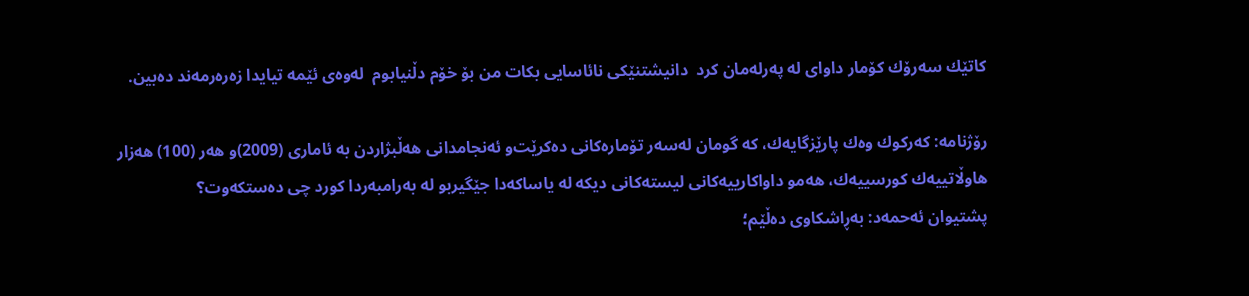كاتێك سه‌رۆك كۆمار داوای‌ له‌ په‌رله‌مان كرد  دانیشتنێكی‌ نائاسایی‌ بكات من بۆ خۆم دڵنیابوم  له‌وه‌ی‌ ئێمه‌ تیایدا زه‌ره‌رمه‌ند ده‌بین.

رۆژنامه‌: كه‌ركوك وه‌ك پارێزگایه‌ك، كه‌ گومان له‌سه‌ر تۆماره‌كانی ده‌كرێت‌و ئه‌نجامدانی هه‌ڵبژاردن به‌ ئاماری (2009)و هه‌ر (100) هه‌زار هاوڵاتییه‌ك كورسییه‌ك، هه‌مو داواكارییه‌كانی لیسته‌كانی دیكه‌ له‌ یاساكه‌دا جێگیربو له‌ به‌رامبه‌ردا كورد چی ده‌ستكه‌وت؟
پشتیوان ئه‌حمه‌د: به‌ڕاشكاوی ده‌ڵێم؛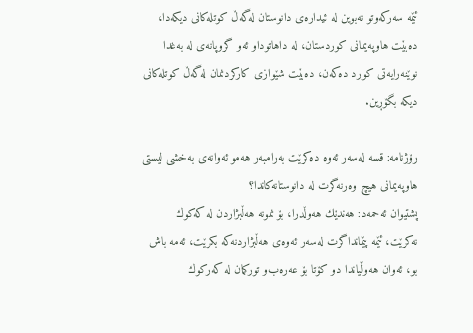ئێمه‌ سه‌ركه‌وتو نه‌بوین له‌ ئیداره‌ی دانوستان له‌گه‌ڵ‌ كوتله‌كانی دیكه‌دا، ده‌بێت هاوپه‌یمانی كوردستان، له‌ داهاتودا‌و ئه‌و گروپانه‌ی له‌ به‌غدا نوێنه‌رایه‌تی كورد ده‌كه‌ن، ده‌بێت شێوازی كاركردنمان له‌گه‌ڵ‌ كوتله‌كانی دیكه‌ بگۆڕین.

رۆژنامه‌: قسه‌ له‌سه‌ر ئه‌وه‌ ده‌كرێت به‌رامبه‌ر هه‌مو ئه‌وانه‌ی به‌خشی لیستی هاوپه‌یمانی هیچ وه‌رنه‌گرت له‌ دانوستانه‌كاندا؟
پشتیوان ئه‌حمه‌د: هه‌ندێك هه‌وڵدرا، بۆ نمونه‌ هه‌ڵبژاردن له‌ كه‌كوك نه‌كرێت، ئێمه‌ پێمانداگرت له‌سه‌ر ئه‌وه‌ی هه‌ڵبژاردنه‌كه‌ بكرێت، ئه‌مه‌ باش بو، ئه‌وان هه‌وڵیاندا دو كۆتا بۆ عه‌ره‌ب‌و توركمان له‌ كه‌ركوك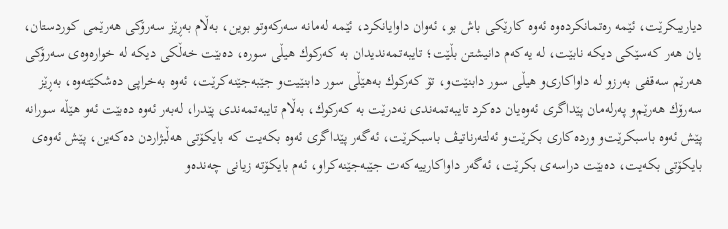دیاریبكرێت، ئێمه‌ ره‌تمانكرده‌وه‌ ئه‌وه‌ كارێكی باش بو، ئه‌وان داوایانكرد، ئێمه‌ له‌مانه‌ سه‌ركه‌وتو بوین، به‌ڵام به‌ڕێز سه‌رۆكی هه‌رێمی كوردستان، یان هه‌ر كه‌سێكی دیكه‌ نابێت، له‌ یه‌كه‌م دانیشتن بڵێت؛ تایبه‌تمه‌ندیدان به‌ كه‌ركوك هیڵی سوره‌، ده‌بێت خه‌ڵكی دیكه‌ له‌ خواره‌وه‌ی سه‌رۆكی هه‌رێم سه‌قفی به‌رز‌و له‌ داواكاری‌و هیڵی سور دابنێت‌و، تۆ كه‌ركوك به‌هێڵی سور دابنێیت‌و جێبه‌جێنه‌كرێت، ئه‌وه‌ به‌خراپی ده‌شكێته‌وه‌، به‌ڕێز سه‌رۆك هه‌رێم‌و په‌رله‌مان پێداگری ئه‌وه‌یان ده‌كرد تایبه‌تمه‌ندی نه‌درێت به‌ كه‌ركوك، به‌ڵام تایبه‌تمه‌ندی پێدرا، له‌به‌ر ئه‌وه‌ ده‌بێت ئه‌و هێڵه‌ سورانه‌ پێش ئه‌وه‌ باسبكرێت‌و ورده‌كاری بكرێت‌و ئه‌لته‌رناتیڤ باسبكرێت، ئه‌گه‌ر پێداگری ئه‌وه‌ بكه‌یت كه‌ بایكۆتی هه‌ڵبژاردن ده‌كه‌ین، پێش ئه‌وه‌ی بایكۆتی بكه‌یت، ده‌بێت دراسه‌ی بكرێت، ئه‌گه‌ر داواكارییه‌كه‌ت جێبه‌جێنه‌كراو، ئه‌م بایكۆته‌ زیانی چه‌نده‌و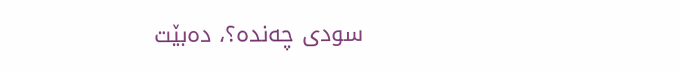سودی چه‌نده‌؟، ده‌بێت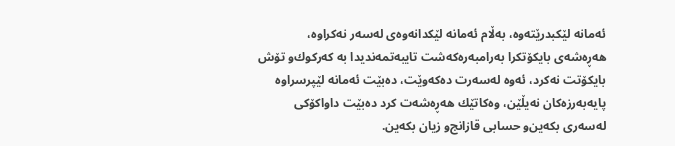ئه‌مانه‌ لێكبدرێته‌وه‌، به‌ڵام ئه‌مانه‌ لێكدانه‌وه‌ی له‌سه‌ر نه‌كراوه‌، هه‌ڕه‌شه‌ی بایكۆتكرا به‌رامبه‌ره‌كه‌شت تایبه‌تمه‌ندیدا به‌ كه‌ركوك‌و تۆش بایكۆتت نه‌كرد، ئه‌وه‌ له‌سه‌رت ده‌كه‌وێت، ده‌بێت ئه‌مانه‌ لێپرسراوه‌ پایه‌به‌رزه‌كان نه‌یڵێن، وه‌كاتێك هه‌ڕه‌شه‌ت كرد ده‌بێت داواكۆكی له‌سه‌ری بكه‌ین‌و حسابی قازانج‌و زیان بكه‌ین.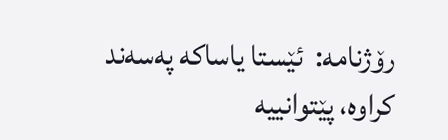رۆژنامه‌:  ئێستا یاساكه‌ په‌سه‌ند كراوه‌، پێتوانییه‌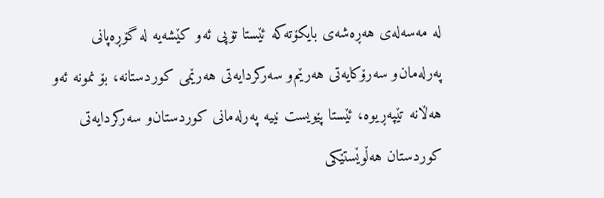له‌ مه‌سه‌له‌ی هه‌ڕه‌شه‌ی بایكۆته‌كه‌ ئێستا تۆپی ئه‌و كێشه‌یه‌ له‌ گۆڕه‌پانی په‌رله‌مان‌و سه‌رۆكایه‌تی هه‌رێم‌و سه‌ركردایه‌تی هه‌رێمی كوردستانه‌، بۆ نمونه‌ ئه‌و هه‌ڵانه‌ تێپه‌ڕیوه‌، ئێستا پێویست نییه‌ په‌رله‌مانی كوردستان‌و سه‌ركردایه‌تی كوردستان هه‌ڵوێستێكی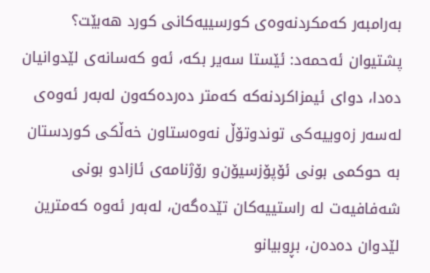به‌رامبه‌ر كه‌مكردنه‌وه‌ی كورسییه‌كانی كورد هه‌بێت؟
پشتیوان ئه‌حمه‌د: ئێستا سه‌یر بكه‌، ئه‌و كه‌سانه‌ی لێدوانیان ده‌دا، دوای ئیمزاكردنه‌كه‌ كه‌متر ده‌رده‌كه‌ون له‌به‌ر ئه‌وه‌ی له‌سه‌ر زه‌وییه‌كی توندوتۆڵ‌ نه‌وه‌ستاون خه‌ڵكی كوردستان به‌ حوكمی بونی ئۆپۆزسیۆن‌و رۆژنامه‌ی ئازاد‌و بونی شه‌فافیه‌ت له‌ راستییه‌كان تێده‌گه‌ن، له‌به‌ر ئه‌وه‌ كه‌مترین لێدوان ده‌ده‌ن، بڕوبیانو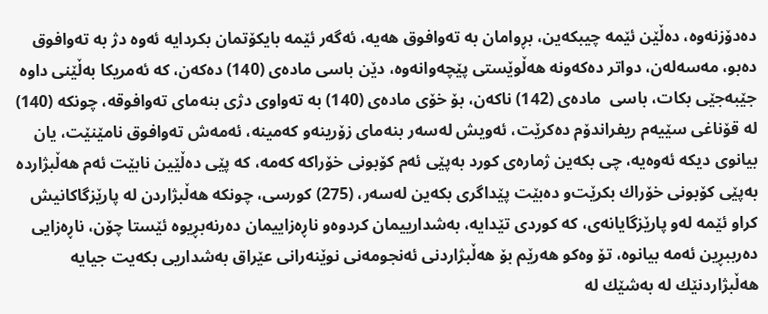ده‌دۆزنه‌وه‌، ده‌ڵێن ئێمه‌ چیبكه‌ین، بڕوامان به‌ ته‌وافوق هه‌یه‌، ئه‌گه‌ر ئێمه‌ بایكۆتمان بكردایه‌ ئه‌وه‌ دژ به‌ ته‌وافوق ده‌بو، مه‌سه‌له‌ن، دواتر ده‌كه‌ونه‌ هه‌ڵوێستی پێچه‌وانه‌وه‌، دێن باسی ماده‌ی (140) ده‌كه‌ن، كه‌ ئه‌مریكا به‌ڵێنی داوه‌ جێبه‌جێی بكات، باسی  ماده‌ی (142) ناكه‌ن، بۆ خۆی ماده‌ی (140) به‌ ته‌واوی دژی بنه‌مای ته‌وافوقه‌، چونكه‌ (140) له‌ قۆناغی سێیه‌م ریفراندۆم ده‌كرێت، ئه‌ویش له‌سه‌ر بنه‌مای زۆرینه‌و كه‌مینه‌، ئه‌مه‌ش ته‌وافوق نامێنێت، یان بیانوی دیكه‌ ئه‌وه‌یه‌، چی بكه‌ین ژماره‌ی كورد به‌پێی ئه‌م كۆبونی خۆراكه‌ كه‌مه‌، كه‌ پێی ده‌ڵێین نابێت ئه‌م هه‌ڵبژارده‌ به‌پێی كۆبونی خۆراك بكرێت‌و ده‌بێت پێداگری بكه‌ین له‌سه‌ر، (275) كورسی، چونكه‌ هه‌ڵبژاردن له‌ پارێزگاكانیش كراو ئێمه‌ له‌و پارێزگایانه‌ی، كه‌ كوردی تێدایه‌، به‌شدارییمان كردوه‌و ناڕه‌زاییمان ده‌رنه‌بڕیوه‌ ئێستا چۆن، ناڕه‌زایی ده‌رببڕین ئه‌مه‌ بیانوه‌، تۆ وه‌كو هه‌رێم بۆ هه‌ڵبژاردنی ئه‌نجومه‌نی نوێنه‌رانی عێراق به‌شداریی بكه‌یت جیایه‌ هه‌ڵبژاردنێك له‌ به‌شێك له‌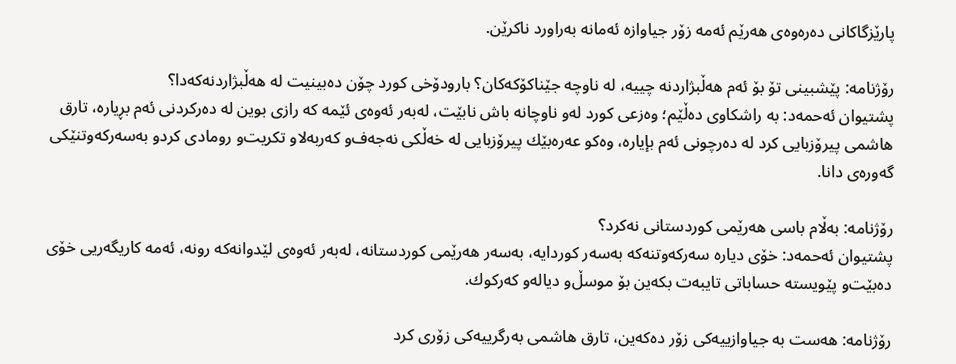پارێزگاكانی ده‌ره‌وه‌ی هه‌رێم ئه‌مه‌ زۆر جیاوازه‌ ئه‌مانه‌ به‌راورد ناكرێن.

رۆژنامه‌: پێشبینی تۆ بۆ ئه‌م هه‌ڵبژاردنه‌ چییه‌، له‌ ناوچه‌ جێناكۆكه‌كان؟ بارودۆخی كورد چۆن ده‌بینیت له‌ هه‌ڵبژاردنه‌كه‌دا؟
پشتیوان ئه‌حمه‌د: به‌ راشكاوی ده‌ڵێم؛ وه‌زعی كورد له‌و ناوچانه‌ باش نابێت، له‌به‌ر ئه‌وه‌ی ئێمه‌ كه‌ رازی بوین له‌ ده‌ركردنی ئه‌م بڕیاره‌، تارق هاشمی پیرۆزبایی كرد له‌ ده‌رچونی ئه‌م بإیاره‌، وه‌كو عه‌ره‌بێك پیرۆزبایی له‌ خه‌ڵكی نه‌جه‌ف‌و كه‌ربه‌لاو تكریت‌و رومادی كرد‌و به‌سه‌ركه‌وتنێكی گه‌وره‌ی دانا.

رۆژنامه‌: به‌ڵام باسی هه‌رێمی كوردستانی نه‌كرد؟
پشتیوان ئه‌حمه‌د: خۆی دیاره‌ سه‌ركه‌وتنه‌كه‌ به‌سه‌ر كوردایه‌، به‌سه‌ر هه‌رێمی كوردستانه‌، له‌به‌ر ئه‌وه‌ی لێدوانه‌كه‌ رونه‌، ئه‌مه‌ كاریگه‌ریی خۆی ده‌بێت‌و پێویسته‌ حساباتی تایبه‌ت بكه‌ین بۆ موسڵ‌‌و دیاله‌و كه‌ركوك.

رۆژنامه‌: هه‌ست به‌ جیاوازییه‌كی زۆر ده‌كه‌ین، تارق هاشمی به‌رگرییه‌كی زۆری كرد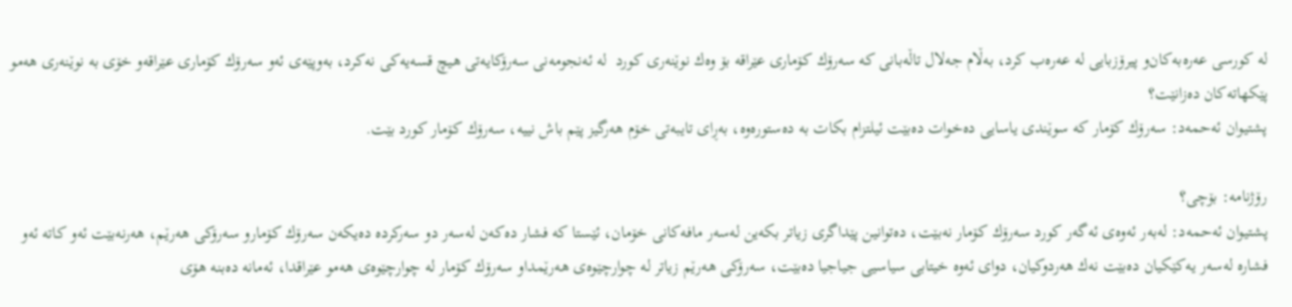له‌ كورسی عه‌ره‌به‌كان‌و پیرۆزبایی له‌ عه‌ره‌ب كرد، به‌ڵام جه‌لال تاڵه‌بانی كه‌ سه‌رۆك كۆماری عێراقه‌ بۆ وه‌ك نوێنه‌ری كورد  له‌ ئه‌نجومه‌نی سه‌رۆكایه‌تی هیچ قسه‌یه‌كی نه‌كرد، به‌وپێه‌ی ئه‌و سه‌رۆك كۆماری عێراقه‌‌و خۆی به‌ نوێنه‌ری هه‌مو پێكهاته‌كان ده‌زانێت؟
پشتیوان ئه‌حمه‌د: سه‌رۆك كۆمار كه‌ سوێندی یاسایی ده‌خوات ده‌بێت ئیلتزام بكات به‌ ده‌ستوره‌وه‌، به‌ڕای تایبه‌تی خۆم هه‌رگیز پێم باش نییه‌، سه‌رۆك كۆمار كورد بێت.

رۆژنامه‌: بۆچی؟
پشتیوان ئه‌حمه‌د: له‌به‌ر ئه‌وه‌ی ئه‌گه‌ر كورد سه‌رۆك كۆمار نه‌بێت، ده‌توانین پێداگری زیاتر بكه‌ین له‌سه‌ر مافه‌كانی خۆمان، ئێستا كه‌ فشار ده‌كه‌ن له‌سه‌ر دو سه‌ركرده‌ ده‌یكه‌ن سه‌رۆك كۆمارو سه‌رۆكی هه‌رێم، هه‌رنه‌بێت ئه‌و كاته‌ ئه‌و فشاره‌ له‌سه‌ر یه‌كێكیان ده‌بێت نه‌ك هه‌ردوكیان، دوای ئه‌وه‌ خیتابی سیاسیی جیاجیا ده‌بێت، سه‌رۆكی هه‌رێم زیاتر له‌ چوارچێوه‌ی هه‌رێمدا‌و سه‌رۆك كۆمار له‌ چوارچێوه‌ی هه‌مو عێراقدا، ئه‌مانه‌ ده‌بنه‌ هۆی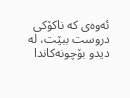ئه‌وه‌ی كه‌ ناكۆكی دروست ببێت، له‌ دیدو بۆچونه‌كاندا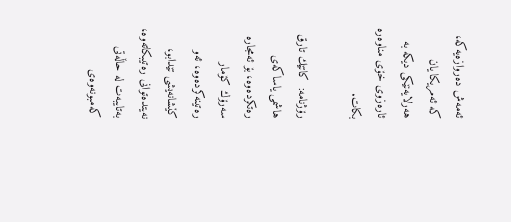ئه‌مه‌ش ده‌روازه‌یه‌كه‌، كه‌ ئه‌مریكا یان هه‌رلایه‌نێكی دیكه‌ به‌ ئاره‌زوی خۆی مناوه‌ره‌ بكات.

رۆژنامه‌:  كاتێك تارق هاشمی یاساكه‌ی ره‌تكرده‌وه‌، بۆ ئه‌مجاره‌ سه‌رۆك كۆمار ره‌تینه‌كرده‌وه‌، ئه‌و كێشانه‌یشی تێدابو، نه‌یتده‌توانی ره‌تیبكاته‌وه‌، به‌تایبه‌ت له‌ حاڵه‌تی كه‌مبونه‌وه‌ی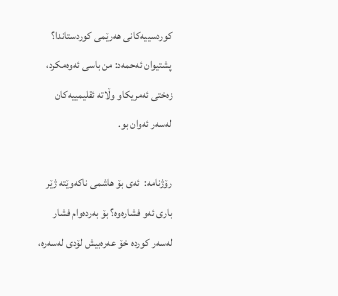كوردسییه‌كانی هه‌رێمی كوردستاندا؟
پشتیوان ئه‌حمه‌د: من باسی ئه‌وه‌مكرد، زه‌ختی ئه‌مریكاو وڵاته‌ ئقلیمییه‌كان له‌سه‌ر ئه‌وان بو.

رۆژنامه‌:  ئه‌ی بۆ هاشمی ناكه‌وێته‌ ژێر باری ئه‌و فشاره‌وه‌؟ بۆ به‌رده‌وام فشار له‌سه‌ر كورده‌ خۆ عه‌ره‌بیش لۆدی له‌سه‌ره‌،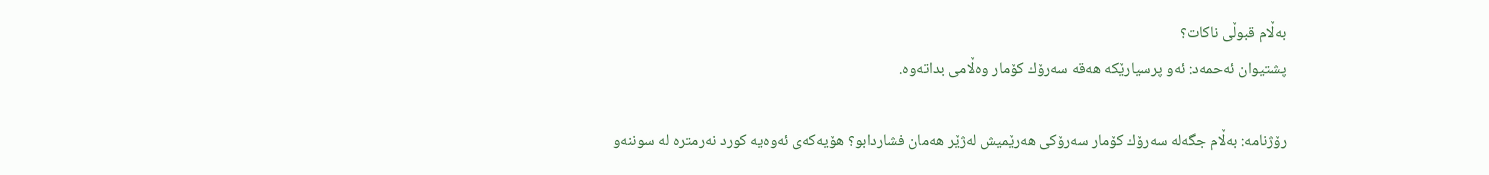به‌ڵام قبوڵی ناكات؟
پشتیوان ئه‌حمه‌د: ئه‌و پرسیارێكه‌ هه‌قه‌ سه‌رۆك كۆمار وه‌ڵامی بداته‌وه‌.

رۆژنامه‌: به‌ڵام جگه‌له‌ سه‌رۆك كۆمار سه‌رۆكی هه‌رێمیش له‌ژێر هه‌مان فشاردابو؟ هۆیه‌كه‌ی ئه‌وه‌یه‌ كورد نه‌رمتره‌ له‌ سوننه‌و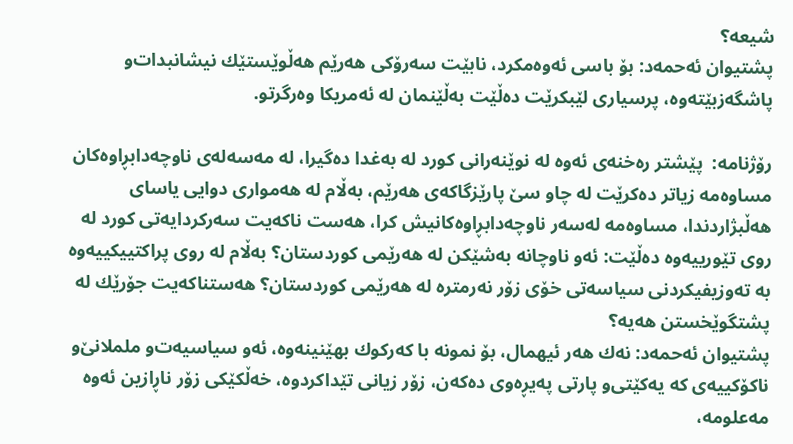شیعه‌؟
پشتیوان ئه‌حمه‌د: بۆ باسی ئه‌وه‌مكرد، نابێت سه‌رۆكی هه‌رێم هه‌ڵوێستێك نیشانبدات‌و پاشگه‌زبێته‌وه‌، پرسیاری لێبكرێت ده‌ڵێت به‌ڵێنمان له‌ ئه‌مریكا وه‌رگرتو.

رۆژنامه‌:  پێشتر ره‌خنه‌ی ئه‌وه‌ له‌ نوێنه‌رانی كورد له‌ به‌غدا ده‌گیرا، له‌ مه‌سه‌له‌ی ناوچه‌دابڕاوه‌كان مساوه‌مه‌ زیاتر ده‌كرێت له‌ چاو سێ پارێزگاكه‌ی هه‌رێم، به‌ڵام له‌ هه‌مواری دوایی یاسای هه‌ڵبژاردندا، مساوه‌مه‌ له‌سه‌ر ناوچه‌دابڕاوه‌كانیش كرا، هه‌ست ناكه‌یت سه‌ركردایه‌تی كورد له‌ روی تێورییه‌وه‌ ده‌ڵێت: ئه‌و ناوچانه‌ به‌شێكن له‌ هه‌رێمی كوردستان؟ به‌ڵام له‌ روی پراكتییكییه‌وه‌ به‌ ته‌وزیفیكردنی سیاسه‌تی خۆی زۆر نه‌رمتره‌ له‌ هه‌رێمی كوردستان؟ هه‌ستناكه‌یت جۆرێك له‌ پشتگوێخستن هه‌یه‌؟
پشتیوان ئه‌حمه‌د: نه‌ك هه‌ر ئیهمال، بۆ نمونه‌ با كه‌ركوك بهێنینه‌وه‌، ئه‌و سیاسیه‌ت‌و ململانێ‌و ناكۆكییه‌ی كه‌ یه‌كێتی‌و پارتی په‌یڕه‌وی ده‌كه‌ن، زۆر زیانی تێداكردوه‌، خه‌ڵكێكی زۆر ناڕازین ئه‌وه‌ مه‌علومه‌،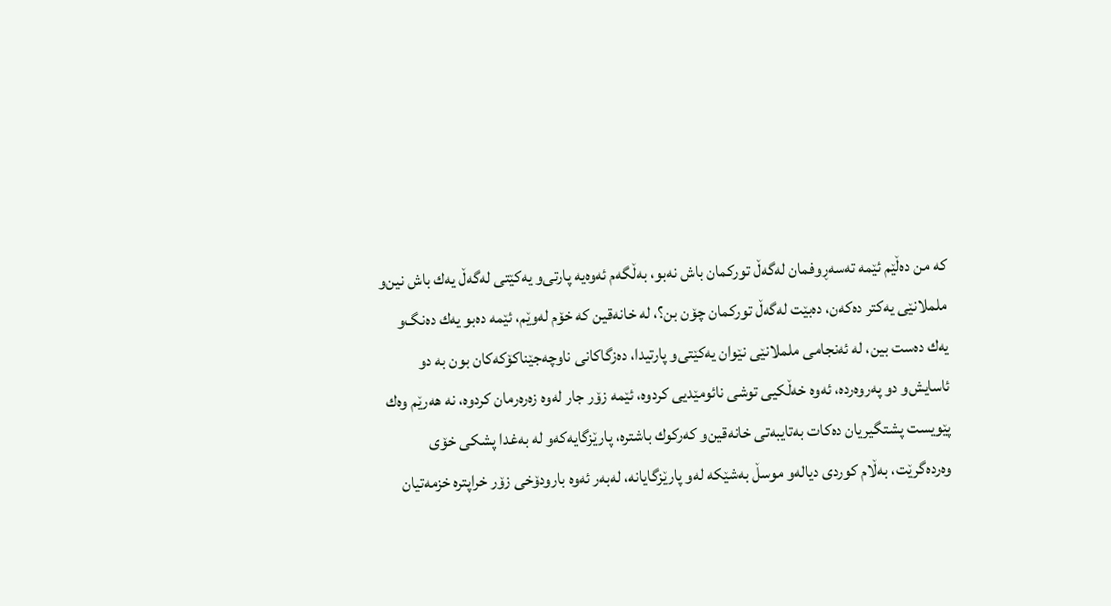كه‌ من ده‌ڵێم ئێمه‌ ته‌سه‌ڕوفمان له‌گه‌ڵ‌ توركمان باش نه‌بو، به‌ڵگه‌م ئه‌وه‌یه‌ پارتی‌و یه‌كێتی له‌گه‌ڵ‌ یه‌ك باش نین‌و ململانێی یه‌كتر ده‌كه‌ن، ده‌بێت له‌گه‌ڵ‌ توركمان چۆن بن؟، له‌ خانه‌قین كه‌ خۆم له‌وێم، ئێمه‌ ده‌بو یه‌ك ده‌نگ‌و یه‌ك ده‌ست بین، له‌ ئه‌نجامی ململانێی نێوان یه‌كێتی‌و پارتیدا، ده‌زگاكانی ناوچه‌جێناكۆكه‌كان بون به‌ دو ئاسایش‌و دو په‌روه‌رده‌، ئه‌وه‌ خه‌ڵكیی توشی نائومێدیی كردوه‌، ئێمه‌ زۆر جار له‌وه‌ زه‌ره‌رمان كردوه‌، نه‌ هه‌رێم وه‌ك پێویست پشتگیریان ده‌كات به‌تایبه‌تی خانه‌قین‌و كه‌ركوك باشتره‌، پارێزگایه‌كه‌و له‌ به‌غدا پشكی خۆی وه‌رده‌گرێت، به‌ڵام كوردی دیاله‌و موسڵ‌ به‌شێكه‌ له‌و پارێزگایانه‌، له‌به‌ر ئه‌وه‌ بارودۆخی زۆر خراپتره‌ خزمه‌تیان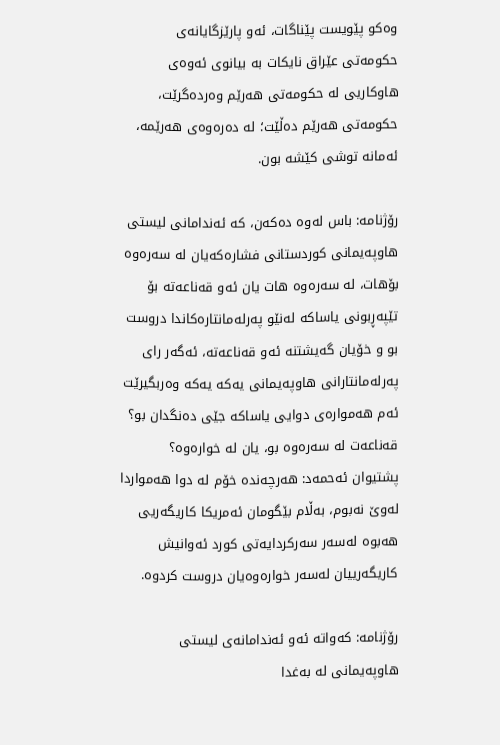وه‌كو پێویست پێناگات، ئه‌و پارێزگایانه‌ی حكومه‌تی عێراق نایكات به‌ بیانوی ئه‌وه‌ی هاوكاریی له‌ حكومه‌تی هه‌رێم وه‌رده‌گرێت، حكومه‌تی هه‌رێم ده‌ڵێت؛ له‌ ده‌ره‌وه‌ی هه‌رێمه‌، ئه‌مانه‌ توشی كێشه‌ بون.

رۆژنامه‌: باس له‌وه‌ ده‌كه‌ن، كه‌ ئه‌ندامانی لیستی هاوپه‌یمانی كوردستانی فشاره‌كه‌یان له‌ سه‌ره‌وه‌ بۆهات، له‌ سه‌ره‌وه‌ هات یان ئه‌و قه‌ناعه‌ته‌ بۆ تێپه‌ڕبونی یاساكه‌ له‌نێو په‌رله‌مانتاره‌كاندا دروست بو ‌و خۆیان گه‌یشتنه‌ ئه‌و قه‌ناعه‌ته‌، ئه‌گه‌ر رای په‌رله‌مانتارانی هاوپه‌یمانی یه‌كه‌ یه‌كه‌ وه‌ربگیرێت ئه‌م هه‌مواره‌ی دوایی یاساكه‌ جێی ده‌نگدان بو؟ قه‌ناعه‌ت له‌ سه‌ره‌وه‌ بو، یان له‌ خواره‌وه‌؟
پشتیوان ئه‌حمه‌د: هه‌رچه‌نده‌ خۆم له‌ دوا هه‌مواردا له‌وێ نه‌بوم، به‌ڵام بێگومان ئه‌مریكا كاریگه‌ریی  هه‌بوه‌ له‌سه‌ر سه‌ركردایه‌تی كورد ئه‌وانیش كاریگه‌رییان له‌سه‌ر خواره‌وه‌یان دروست كردوه‌.

رۆژنامه‌: كه‌واته‌ ئه‌و ئه‌ندامانه‌ی لیستی هاوپه‌یمانی له‌ به‌غدا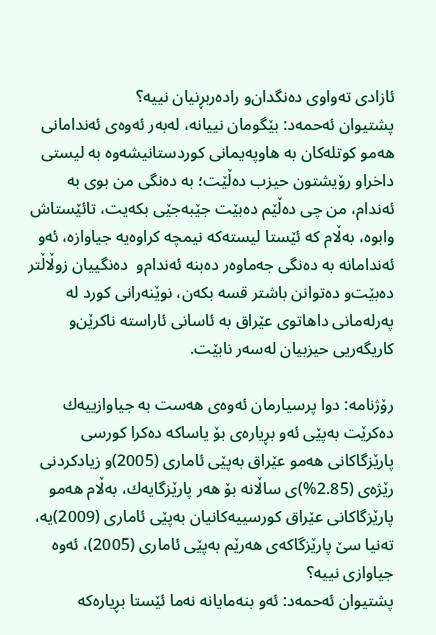ئازادی ته‌واوی ده‌نگدان‌و راده‌ربڕنیان نییه‌؟
پشتیوان ئه‌حمه‌د: بێگومان نییانه‌، له‌به‌ر ئه‌وه‌ی ئه‌ندامانی هه‌مو كوتله‌كان به‌ هاوپه‌یمانی كوردستانیشه‌وه‌ به‌ لیستی داخراو رۆیشتون حیزب ده‌ڵێت؛ به‌ ده‌نگی من بوی به‌ ئه‌ندام، من چی ده‌ڵێم ده‌بێت جێبه‌جێی بكه‌یت، تائێستاش وابوه‌، به‌ڵام كه‌ ئێستا لیسته‌كه‌ نیمچه‌ كراوه‌یه‌ جیاوازه‌، ئه‌و ئه‌ندامانه‌ به‌ ده‌نگی جه‌ماوه‌ر ده‌بنه‌ ئه‌ندام‌و  ده‌نگییان زوڵاڵتر ده‌بێت‌و ده‌توانن باشتر قسه‌ بكه‌ن، نوێنه‌رانی كورد له‌ په‌رله‌مانی داهاتوی عێراق به‌ ئاسانی ئاراسته‌ ناكرێن‌و كاریگه‌ریی حیزبیان له‌سه‌ر نابێت.

رۆژنامه‌: دوا پرسیارمان ئه‌وه‌ی هه‌ست به‌ جیاوازییه‌ك ده‌كرێت به‌پێی ئه‌و بڕیاره‌ی بۆ یاساكه‌ ده‌كرا كورسی پارێزگاكانی هه‌مو عێراق به‌پێی ئاماری (2005)و زیادكردنی رێژه‌ی (2.85%)ی ساڵانه‌ بۆ هه‌ر پارێزگایه‌ك، به‌ڵام هه‌مو پارێزگاكانی عێراق كورسییه‌كانیان به‌پێی ئاماری (2009)یه‌، ته‌نیا سێ پارێزگاكه‌ی هه‌رێم به‌پێی ئاماری (2005)، ئه‌وه‌ جیاوازی نییه‌؟
پشتیوان ئه‌حمه‌د: ئه‌و بنه‌مایانه‌ نه‌ما ئێستا بڕیاره‌كه‌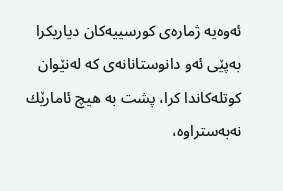ئه‌وه‌یه‌ ژماره‌ی كورسییه‌كان دیاریكرا به‌پێی ئه‌و دانوستانانه‌ی كه‌ له‌نێوان كوتله‌كاندا كرا، پشت به‌ هیچ ئامارێك نه‌به‌ستراوه‌،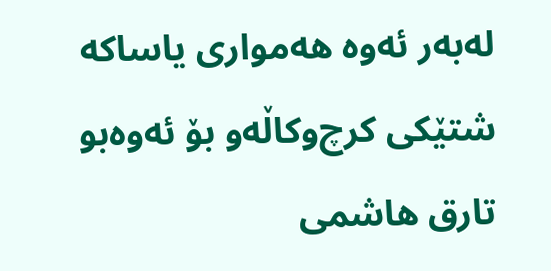له‌به‌ر ئه‌وه‌ هه‌مواری یاساكه‌ شتێكی كرچ‌وكاڵه‌و بۆ ئه‌وه‌بو تارق هاشمی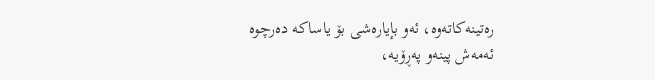ره‌تینه‌كاته‌وه‌، ئه‌و بإیاره‌شی بۆ یاساكه‌ ده‌رچوه‌ ئه‌مه‌ش پینه‌و په‌ڕۆیه‌،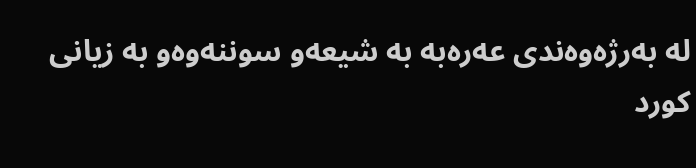له‌ به‌رژه‌وه‌ندی عه‌ره‌به‌ به‌ شیعه‌و سوننه‌وه‌و به‌ زیانی كورد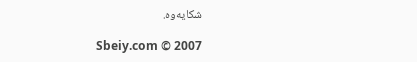شكایه‌وه‌.

Sbeiy.com © 2007